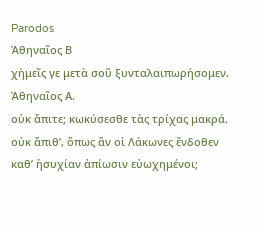Parodos
Ἀθηναῖος Β
χἠμεῖς γε μετὰ σοῦ ξυνταλαιπωρήσομεν.
Ἀθηναῖος Α.
οὐκ ἄπιτε; κωκύσεσθε τὰς τρίχας μακρά.
οὐκ ἄπιθʼ, ὅπως ἂν οἱ Λάκωνες ἔνδοθεν
καθʼ ἡσυχίαν ἀπίωσιν εὐωχημένοι;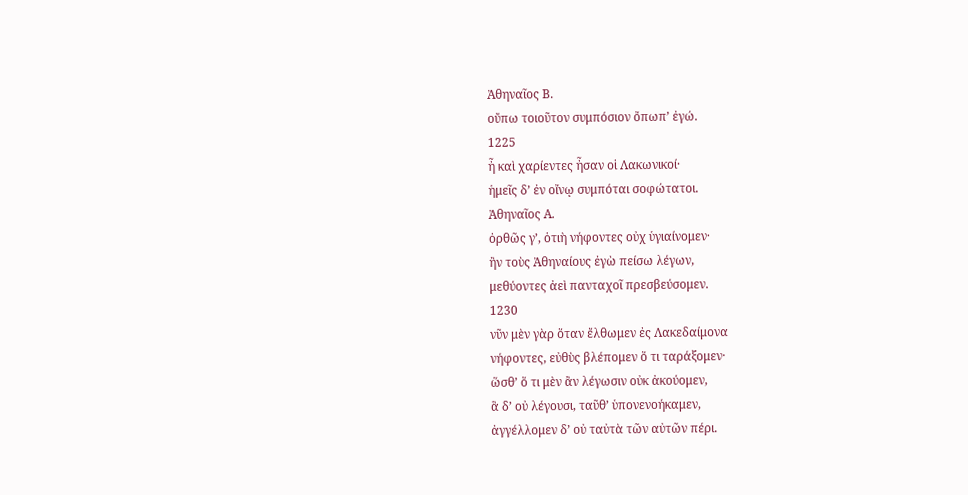Ἀθηναῖος Β.
οὔπω τοιοῦτον συμπόσιον ὄπωπʼ ἐγώ.
1225
ἦ καὶ χαρίεντες ἦσαν οἱ Λακωνικοί·
ἡμεῖς δʼ ἐν οἴνῳ συμπόται σοφώτατοι.
Ἀθηναῖος Α.
ὀρθῶς γʼ, ὁτιὴ νήφοντες οὐχ ὑγιαίνομεν·
ἢν τοὺς Ἀθηναίους ἐγὼ πείσω λέγων,
μεθύοντες ἀεὶ πανταχοῖ πρεσβεύσομεν.
1230
νῦν μὲν γὰρ ὅταν ἔλθωμεν ἐς Λακεδαίμονα
νήφοντες, εὐθὺς βλέπομεν ὅ τι ταράξομεν·
ὥσθʼ ὅ τι μὲν ἂν λέγωσιν οὐκ ἀκούομεν,
ἃ δʼ οὐ λέγουσι, ταῦθʼ ὑπονενοήκαμεν,
ἀγγέλλομεν δʼ οὐ ταὐτὰ τῶν αὐτῶν πέρι.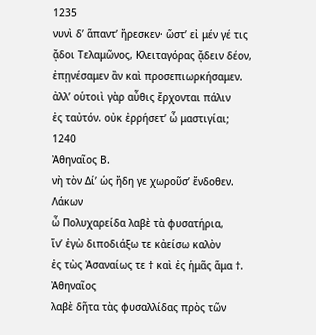1235
νυνὶ δʼ ἅπαντʼ ἤρεσκεν· ὥστʼ εἰ μέν γέ τις
ᾄδοι Τελαμῶνος, Κλειταγόρας ᾄδειν δέον,
ἐπῃνέσαμεν ἂν καὶ προσεπιωρκήσαμεν.
ἀλλʼ οὑτοιὶ γὰρ αὖθις ἔρχονται πάλιν
ἐς ταὐτόν. οὐκ ἐρρήσετʼ ὦ μαστιγίαι;
1240
Ἀθηναῖος Β.
νὴ τὸν Δίʼ ὡς ἤδη γε χωροῦσʼ ἔνδοθεν.
Λάκων
ὦ Πολυχαρείδα λαβὲ τὰ φυσατήρια,
ἵνʼ ἐγὼ διποδιάξω τε κἀείσω καλὸν
ἐς τὼς Ἀσαναίως τε † καὶ ἐς ἡμᾶς ἅμα †.
Ἀθηναῖος
λαβὲ δῆτα τὰς φυσαλλίδας πρὸς τῶν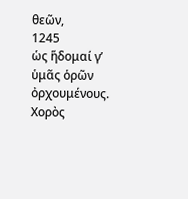θεῶν,
1245
ὡς ἥδομαί γʼ ὑμᾶς ὁρῶν ὀρχουμένους.
Χορὸς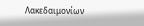Λακεδαιμονίων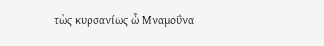τὼς κυρσανίως ὦ Μναμοΰνα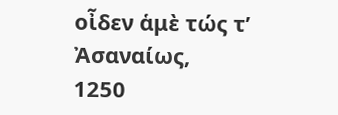οἶδεν ἁμὲ τώς τʼ Ἀσαναίως,
1250